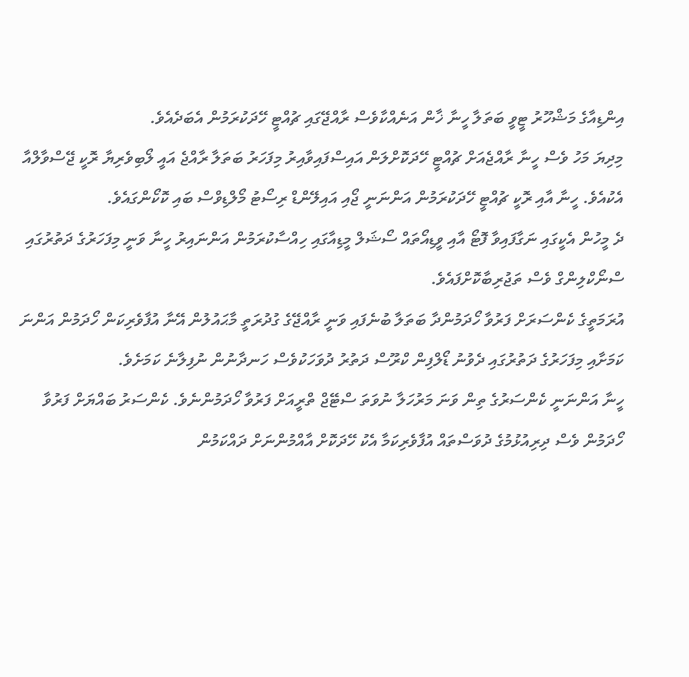އިންޑިއާގެ މަޝްހޫރު ޓީވީ ބަތަލާ ހީނާ ޚާން އަނެއްކާވެސް ރާއްޖޭގައި ޗުއްޓީ ހޭދަކުރަމުން އެބަދެއެވެ.
މިދިޔަ މަހު ވެސް ހީނާ ރާއްޖެއަށް ޗުއްޓީ ހޭދަކޮށްލަން އައިސްފައިވާއިރު މިފަހަރު ބަތަލާ ރާއްޖެ އައީ ލޯބިވެރިޔާ ރޮކީ ޖޭސްވާލްއާ އެކުއެވެ. ހީނާ އާއި ރޮކީ ޗުއްޓީ ހޭދަކުރަމުން އަންނަނީ ޖޯއި އައިލޭންޑް ރިސޯޓު މޯލްޑިވްސް ބައި ކޮކޯންގައެވެ.
ދެ މީހުން އެކީގައި ނަގާފައިވާ ފޮޓޯ އާއި ވީޑިއޯތައް ސޯޝަލް މީޑިއާގައި ހިއްސާކުރަމުން އަންނައިރު ހީނާ ވަނީ މިފަހަރުގެ ދަތުރުގައި ސްނޯކްލިންގް ވެސް ތަޖުރިބާކޮށްފައެވެ.
އުރަމަތީގެ ކެންސަރަށް ފަރުވާ ހޯދަމުންދާ ބަތަލާ ބުނެފައި ވަނީ ރާއްޖޭގެ ގުދުރަތީ މާޙައުލުން އޭނާ އުފާވެރިކަން ހޯދަމުން އަންނަ ކަމަށާއި މިފަހަރުގެ ދަތުރުގައި ދެވުނު ޑޯލްފިން ކްރޫސް ދަތުރު ދުވަހަކުވެސް ހަނދާނުން ނުފިލާނެ ކަމަށެވެ.
ހީނާ އަންނަނީ ކެންސަރުގެ ތިން ވަނަ މަރުހަލާ ނުވަތަ ސްޓޭޖް ތްރީއަށް ފަރުވާ ހޯދަމުންނެވެ. ކެންސަރު ބައްޔަށް ފަރުވާ ހޯދަމުން ވެސް ދިރިއުޅުމުގެ ދުވަސްތައް އުފާވެރިކަމާ އެކު ހޭދަކޮށް އާއްމުންނަށް ދައްކަމުން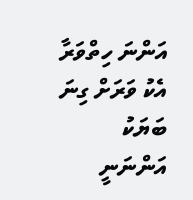އަންނަ ހިތްވަރާ އެކު ވަރަށް ގިނަ ބަޔަކު އަންނަނީ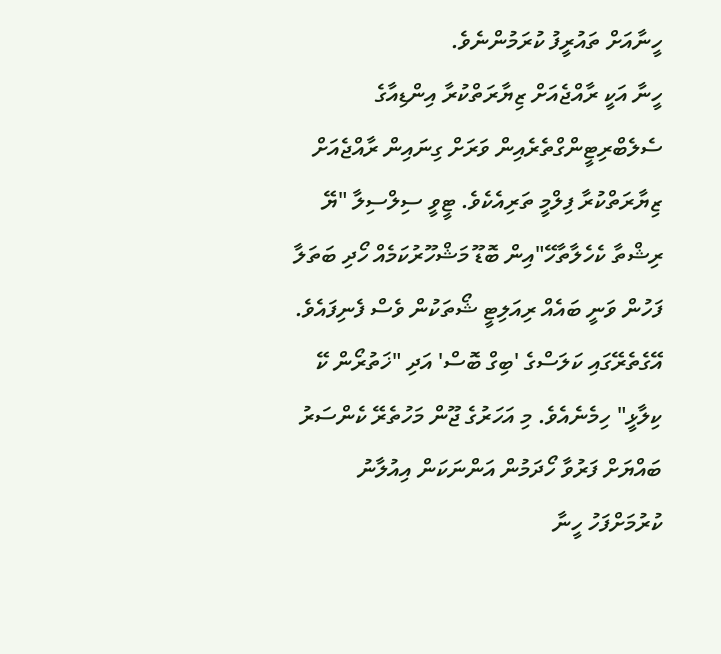ހީނާއަށް ތައުރީފު ކުރަމުންނެވެ.
ހީނާ އަކީ ރާއްޖެއަށް ޒިޔާރަތްކުރާ އިންޑިއާގެ ސެލެބްރިޓީންގްތެރެއިން ވަރަށް ގިނައިން ރާއްޖެއަށް ޒިޔާރަތްކުރާ ފިލްމީ ތަރިއެކެވެ. ޓީވީ ސިލްސިލާ "ޔޭ ރިޝްތާ ކެހެލާތާހޭ"އިން ބޮޑޫ މަޝްހޫރުކަމެއް ހޯދި ބަތަލާ ފަހުން ވަނީ ބައެއް ރިއަލިޓީ ޝޯތަކުން ވެސް ފެނިފައެވެ.
އޭގެތެރޭގައި ކަލަސްގެ 'ބިގް ބޮސް' އަދި "ޚަތުރޯން ކޭ ކިލާޅީ" ހިމެނެއެވެ. މި އަހަރުގެ ޖޫން މަހުތެރޭ ކެންސަރު ބައްޔަށް ފަރުވާ ހޯދަމުން އަންނަކަން އިއުލާނު ކުރުމަށްފަހު ހީނާ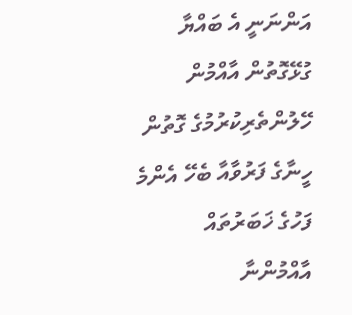އަންނަނީ އެ ބައްޔާ ގުޅޭގޮތުން އާއްމުން ހޭލުންތެރިކުރުމުގެ ގޮތުން ހީނާގެ ފަރުވާއާ ބެހޭ އެންމެ ފަހުގެ ޚަބަރުތައް އާއްމުންނާ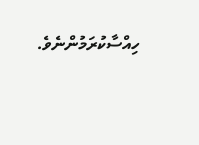ހިއްސާކުރަމުންނެވެ.